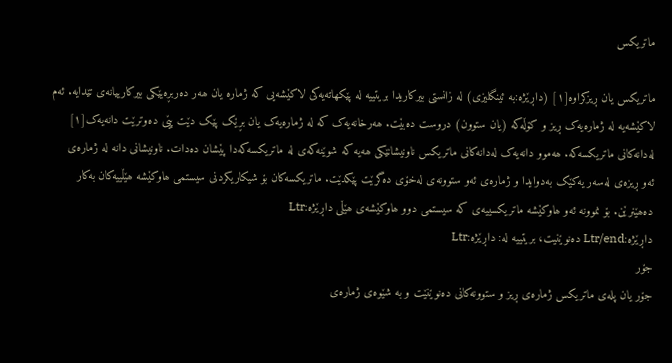ماتریکس

ماتریکس یان ڕیزکراوە[١] (داڕێژە:بە ئینگلیزی) لە زانستی بیرکاریدا بریتییە لە پێکھاتەیەکی لاکێشەیی کە ژمارە یان ھەر دەربڕەیێکی بیرکارییانەی تێدایە. ئەم لاکێشەیە لە ژمارەیەک ڕیز و کۆڵەکە (یان ستوون) دروست دەبێت. ھەرخانەیەک کە لە ژمارەیەک یان بڕێک پێک دێت پێی دەوترێت دانەیەک[١] لەدانەکانی ماتریکسەکە. ھەموو دانەیەک لەدانەکانی ماتریکس ناونیشانێکی ھەیە کە شوێنەکەی لە ماتریکسەکەدا پێشان دەدات. ناونیشانی دانە لە ژمارەی ئەو ڕیزەی لەسەر یەکێک بەدوایدا و ژمارەی ئەو ستوونەی لەخۆی دەگرێت پێکدێت. ماتریکسەکان بۆ شیکاریکردنی سیستمی ھاوکێشە ھێڵییەکان بەکار دەھێنرێن. بۆ نموونە ئەو ھاوکێشە ماتریکسییەی کە سیستمی دوو ھاوکێشەی ھێڵی داڕێژە:Ltr
داڕێژە:Ltr/end دەنوێنیت، بریتییە لە: داڕێژە:Ltr
جۆر
جۆر یان پلەی ماتریکس ژمارەی ڕیز و ستوونەکانی دەنوێنێت و بە شێوەی ژمارەی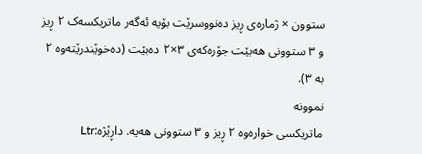ستوون × ژمارەی ڕیز دەنووسرێت بۆیە ئەگەر ماتریکسەک ٢ ڕیز و ٣ ستوونی ھەبێت جۆرەکەی ٣×٢ دەبێت (دەخوێندرێتەوە ٢ بە ٣).
نموونە
ماتریکسی خوارەوە ٢ ڕیز و ٣ ستوونی ھەیە. داڕێژە:Ltr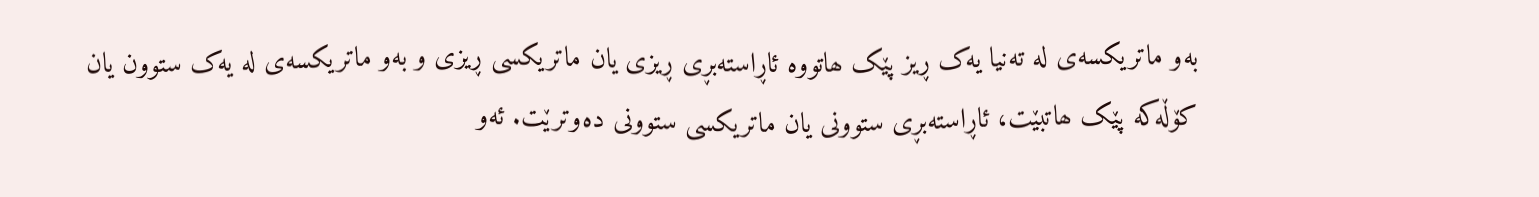بەو ماتریکسەی لە تەنیا یەک ڕیز پێک ھاتووە ئاڕاستەبڕی ڕیزی یان ماتریکسی ڕیزی و بەو ماتریکسەی لە یەک ستوون یان کۆڵەکە پێک ھاتبێت، ئاڕاستەبڕی ستوونی یان ماتریکسی ستوونی دەوترێت. ئەو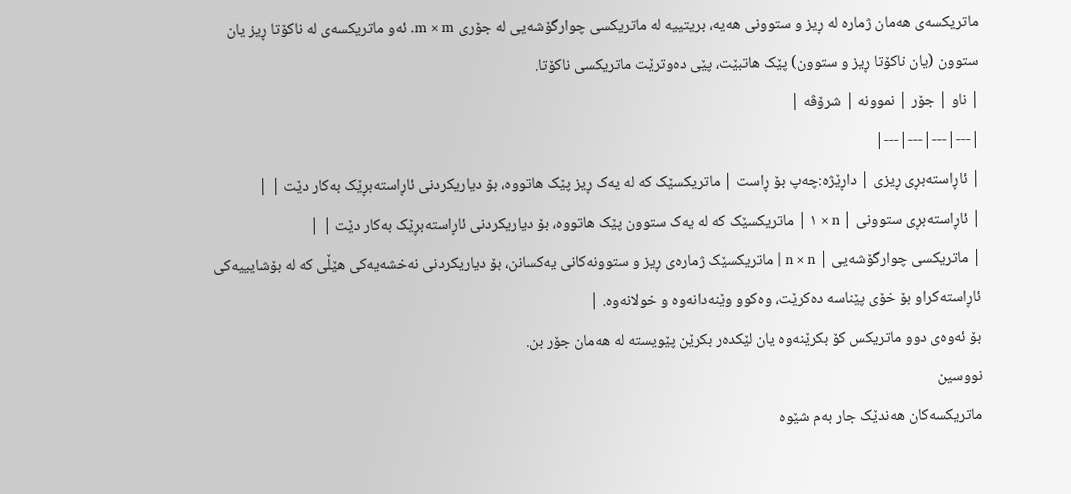ماتریکسەی ھەمان ژمارە لە ڕیز و ستوونی ھەیە، بریتییە لە ماتریکسی چوارگۆشەیی لە جۆری m × m. ئەو ماتریکسەی لە ناکۆتا ڕیز یان ستوون (یان ناکۆتا ڕیز و ستوون) پێک ھاتبێت، پێی دەوترێت ماتریکسی ناکۆتا.
| ناو | جۆر | نموونە | شرۆڤە |
|---|---|---|---|
| ئاڕاستەبڕی ڕیزی | داڕێژە:چەپ بۆ ڕاست | ماتریکسێک کە لە یەک ڕیز پێک ھاتووە، بۆ دیاریکردنی ئاڕاستەبڕێک بەکار دێت | |
| ئاڕاستەبڕی ستوونی | n × ١ | ماتریکسێک کە لە یەک ستوون پێک ھاتووە، بۆ دیاریکردنی ئاڕاستەبڕێک بەکار دێت | |
| ماتریکسی چوارگۆشەیی | n × n | ماتریکسێک ژمارەی ڕیز و ستوونەکانی یەکسانن، بۆ دیاریکردنی نەخشەیەکی ھێڵی کە لە بۆشایییەکی ئاڕاستەکراو بۆ خۆی پێناسە دەکرێت، وەکوو وێنەدانەوە و خولانەوە. |
بۆ ئەوەی دوو ماتریکس کۆ بکرێنەوە یان لێکدەر بکرێن پێویستە لە ھەمان جۆر بن.
نووسین
ماتریکسەکان ھەندێک جار بەم شێوە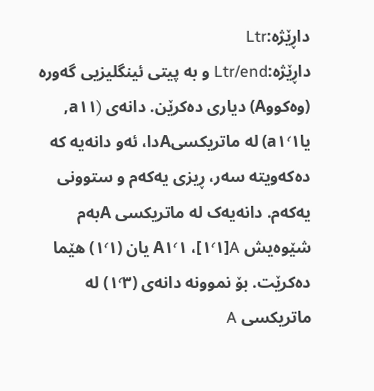داڕێژە:Ltr
داڕێژە:Ltr/end و بە پیتی ئینگلیزیی گەورە (وەکووA) دیاری دەکرێن. دانەی (a١١, یاa١٬١) لە ماتریکسیAدا، ئەو دانەیە کە دەکەویتە سەر، ڕیزی یەکەم و ستوونی یەکەم. دانەیەک لە ماتریکسی Aبەم شێوەیش A[١٬١]، A١٬١ یان (١٬١) ھێما دەکرێت. بۆ نموونە دانەی (١٬٣) لە ماتریکسی A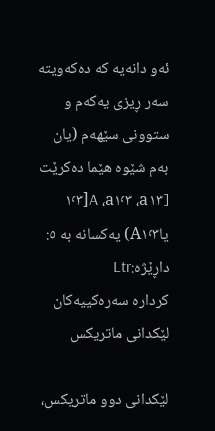ئەو دانەیە کە دەکەویتە سەر ڕیزی یەکەم و ستوونی سێھەم (یان بەم شێوە ھێما دەکرێت [a١٣، a١٬٣، A[١٬٣ یاA١٬٣) یەکسانە بە ٥: داڕێژە:Ltr
کردارە سەرەکییەکان
لێکدانی ماتریکس

لێکدانی دوو ماتریکس،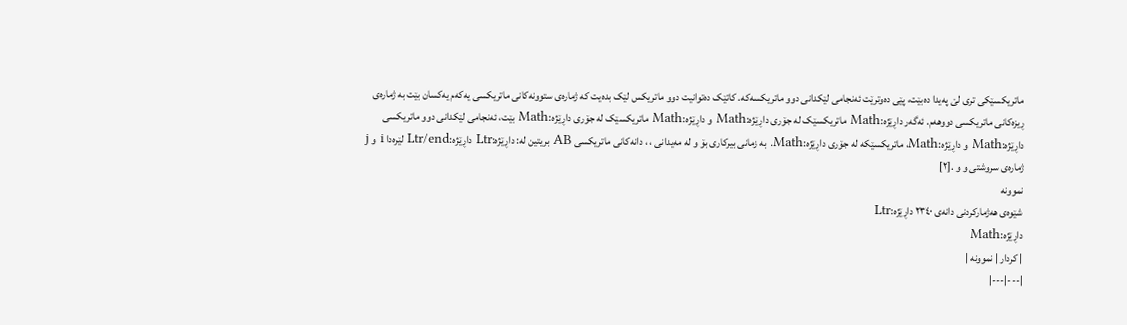ماتریکسێکی تری لێ پەیدا دەبێت، پێی دەوترێت ئەنجامی لێکدانی دوو ماتریکسەکە. کاتێک دەتوانیت دوو ماتریکس لێک بدەیت کە ژمارەی ستوونەکانی ماتریکسی یەکەم یەکسان بێت بە ژمارەی ڕیزەکانی ماتریکسی دووھەم. ئەگەر داڕێژە:Math ماتریکسێک لە جۆری داڕێژە:Math و داڕێژە:Math ماتریکسێک لە جۆری داڕێژە:Math بێت، ئەنجامی لێکدانی دوو ماتریکسی داڕێژە:Math و داڕێژە:Math، ماتریکسێکە لە جۆری داڕێژە:Math. بە زمانی بیرکاری بۆ و لە مەیدانی ، ، دانەکانی ماتریکسی AB بریتین لە: داڕێژە:Ltr داڕێژە:Ltr/end لێرەدا i و j ژمارەی سروشتی و و .[٢]
نموونە
شێوەی ھەژمارکردنی دانەی ٢٣٤٠ داڕێژە:Ltr
داڕێژە:Math
| کردار | نموونە |
|---|---|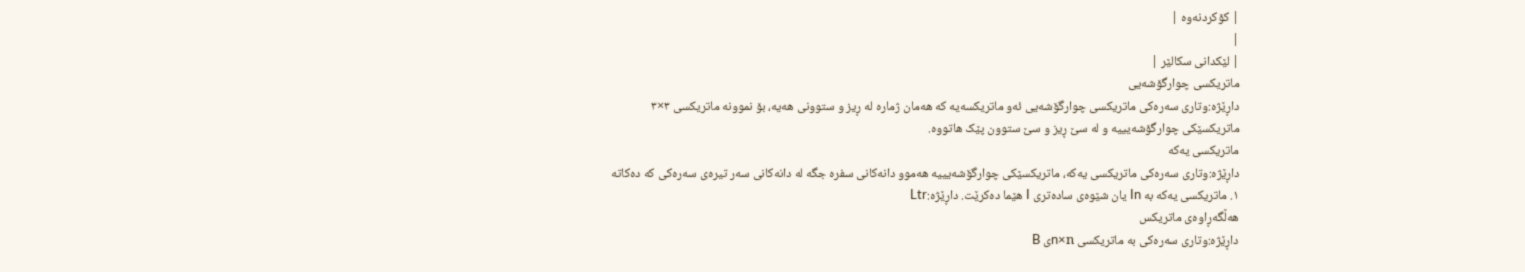| کۆکردنەوە |
|
| لێکدانی سکالێر |
ماتریکسی چوارگۆشەیی
داڕێژە:وتاری سەرەکی ماتریکسی چوارگۆشەیی ئەو ماتریکسەیە کە ھەمان ژمارە لە ڕیز و ستوونی ھەیە، بۆ نموونە ماتریکسی ٣×٣ ماتریکسێکی چوارگۆشەیییە و لە سێ ڕیز و سێ ستوون پێک ھاتووە.
ماتریکسی یەکە
داڕێژە:وتاری سەرەکی ماتریکسی یەکە، ماتریکسێکی چوارگۆشەیییە ھەموو دانەکانی سفرە جگە لە دانەکانی سەر تیرەی سەرەکی کە دەکاتە ١. ماتریکسی یەکە بە In یان شێوەی سادەتری I ھێما دەکرێت. داڕێژە:Ltr
ھەڵگەڕاوەی ماتریکس
داڕێژە:وتاری سەرەکی بە ماتریکسی n×nی B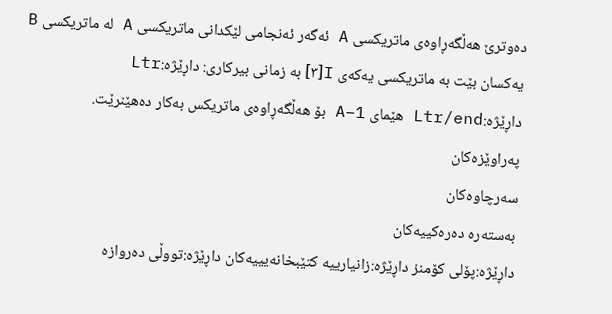دەوترێ ھەڵگەڕاوەی ماتریکسی A ئەگەر ئەنجامی لێکدانی ماتریکسی A لە ماتریکسی B یەکسان بێت بە ماتریکسی یەکەی I[٣] بە زمانی بیرکاری: داڕێژە:Ltr
داڕێژە:Ltr/end ھێمای A−1 بۆ ھەڵگەڕاوەی ماتریکس بەکار دەھێنرێت.
پەراوێزەکان
سەرچاوەکان
بەستەرە دەرەکییەکان
داڕێژە:پۆلی کۆمنز داڕێژە:زانیارییە کتێبخانەیییەکان داڕێژە:تووڵی دەروازە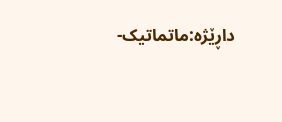داڕێژە:ماتماتیک-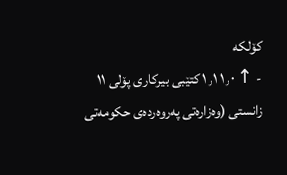کۆلکە
- ↑ ١٫٠ ١٫١ کتێبی بیرکاری پۆلی ۱۱ زانستی (وەزارەتی پەروەردەی حکومەتی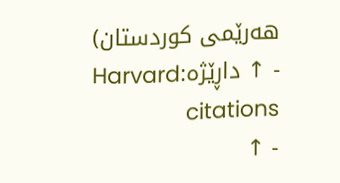ھەرێمی کوردستان)
- ↑ داڕێژە:Harvard citations
- ↑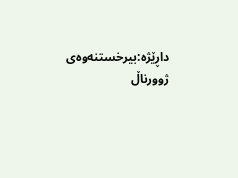داڕێژە:بیرخستنەوەی ژوورناڵ